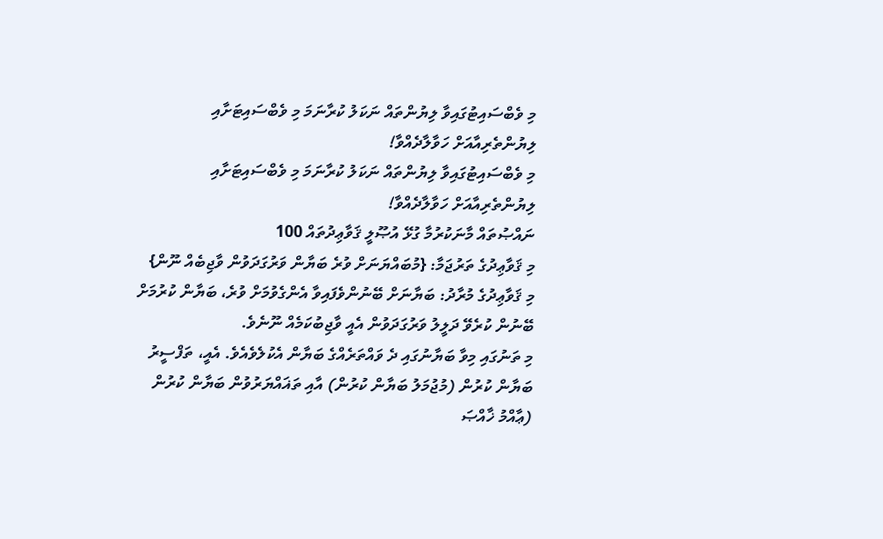މި ވެބްސައިޓުގައިވާ ލިޔުންތައް ނަކަލު ކުރާނަމަ މި ވެބްސައިޓަށާއި ލިޔުންތެރިއާއަށް ހަވާލާދެއްވާ!
މި ވެބްސައިޓުގައިވާ ލިޔުންތައް ނަކަލު ކުރާނަމަ މި ވެބްސައިޓަށާއި ލިޔުންތެރިއާއަށް ހަވާލާދެއްވާ!
ނައްޞުތައް މާނަކުރުމާ ގުޅޭ އުޞޫލީ ޤަވާޢިދުތައް 100
މި ޤަވާޢިދުގެ ތަރުޖަމާ: {މުބައްޔަނަށް ވުރެ ބަޔާން ވަރުގަދަވުން ވާޖިބެއް ނޫން}
މި ޤަވާޢިދުގެ މުރާދު: ބަޔާނަށް ބޭނުންވެފައިވާ އެންގެވުމަށް ވުރެ، ބަޔާން ކުރުމަށް ބޭނުން ކުރެވޭ ދަލީލު ވަރުގަދަވުން އެއީ ވާޖިބުކަމެއް ނޫނެވެ.
މި ތަނުގައި މިވާ ބަޔާނުގައި ދެ ވައްތަރެއްގެ ބަޔާން އެކުލެވެއެވެ. އެއީ، ތަފްސީރު ބަޔާން ކުރުން (މުޖުމަލު ބަޔާން ކުރުން) އާއި ތަޣައްޔަރުވުން ބަޔާން ކުރުން (ޢާއްމު ޚާއްޞަ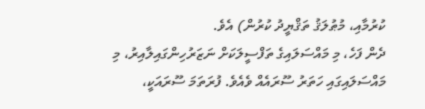ކުރުމާއި، މުޠުލަޤު ތަޤްޔީދު ކުރުން) އެވެ.
ދެން ފަހެ، މި މައްސަލައިގެ ތަފްސީލަކަށް ނަޒަރުހިންގައިލާއިރު، މި މައްސަލައިގައި ހަތަރު ސޫރައެއް ވެއެވެ. ފުރަތަމަ ސޫރައަކީ،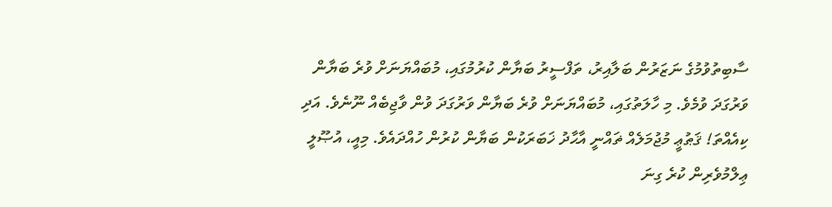ސާބިތުވުމުގެ ނަޒަރުން ބަލާއިރު، ތަފްސީރު ބަޔާން ކުރުމުގައި، މުބައްޔަނަށް ވުރެ ބަޔާން ވަރުގަދަ ވުމެވެ. މި ހާލަތުގައި، މުބައްޔަނަށް ވުރެ ބަޔާން ވަރުގަދަ ވުން ވާޖިބެއް ނޫނެވެ. އަދި ކިއެއްތަ! ޤަޠުޢީ މުޖުމަލެއް ޡައްނީ އާޙާދު ޚަބަރަކުން ބަޔާން ކުރުން ހުއްދައެވެ. މިއީ، އުޞޫލީ ޢިލްމުވެރިން ކުރެ ގިނަ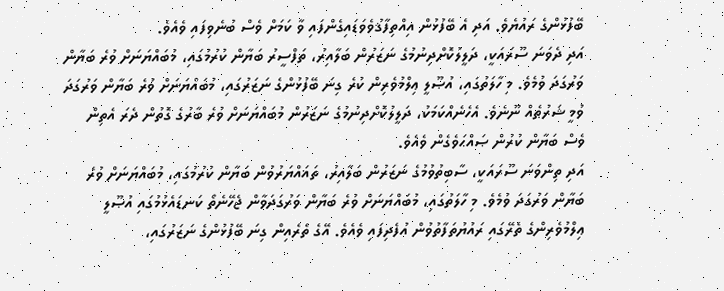ބޭފުޅުންގެ ރައުޔެވެ. އަދި އެ ބޭފުޅުން އިއްތިފާޤުވެވަޑައިގެންފައި ވާ ކަމަށް ވެސް ބުނެވިފައި ވެއެވެ.
އަދި ދެވަނަ ސޫރައަކީ، ދަލީލުކޮށްދިނުމުގެ ނަޒަރުން ބަލާއިރު، ތަފްސީރު ބަޔާން ކުރުމުގައި، މުބައްޔަނަށް ވުރެ ބަޔާން ވަރުގަދަ ވުމެވެ. މި ހާލަތުގައި، އުޞޫލީ ޢިލްމުވެރިން ކުރެ ގިނަ ބޭފުޅުންގެ ނަޒަރުގައި، މުބައްޔަނަށް ވުރެ ބަޔާން ވަރުގަދަ ވުމީ ޝަރުޠެއް ނޫނެވެ. އެހެނެއްކަމަކު، ދަލީލުކޮށްދިނުމުގެ ނަޒަރުން މުބައްޔަނަށް ވުރެ ބާރުގެ ގޮތުން ދެރަ އެތިން ވެސް ބަޔާން ކުރުން ޞައްޙަވެގެން ވެއެވެ.
އަދި ތިންވަނަ ސޫރައަކީ، ސާބިތުވުމުގެ ނަޒަރުން ބަލާއިރު، ތަޣައްޔަރުވުން ބަޔާން ކުރުމުގައި، މުބައްޔަނަށް ވުރެ ބަޔާން ވަރުގަދަ ވުމެވެ. މި ހާލަތުގައި، މުބައްޔަނަށް ވުރެ ބަޔާން ވަރުގަދަވާން ޖެހޭނެތޯ ކަނޑައެޅުމުގައި އުޞޫލީ ޢިލްމުވެރިންގެ ތެރޭގައި ރައުޔުތަފާތުވުން އުފެދިފައި ވެއެވެ. އޭގެ ތެރެއިން ގިނަ ބޭފުޅުންގެ ނަޒަރުގައި،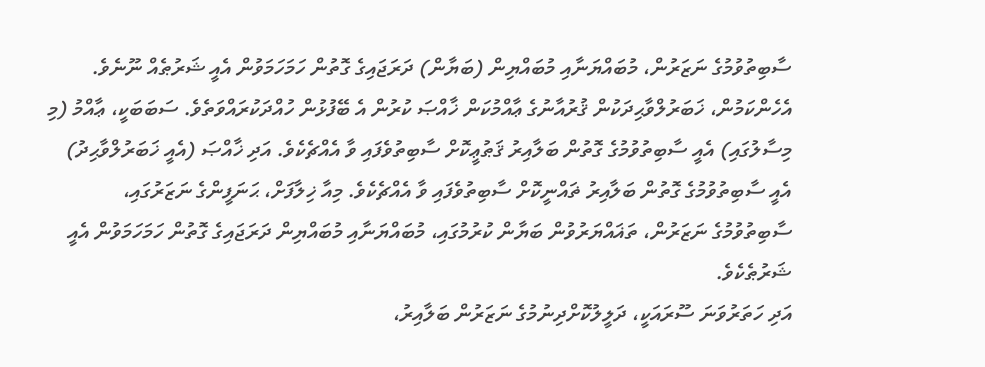ސާބިތުވުމުގެ ނަޒަރުން، މުބައްޔަނާއި މުބައްޔިން (ބަޔާން) ދަރަޖައިގެ ގޮތުން ހަމަހަމަވުން އެއީ ޝަރުޠެއް ނޫނެވެ. އެހެންކަމުން، ޚަބަރުލްވާޙިދަކުން ޤުރުއާނުގެ ޢާއްމުކަން ޚާއްޞަ ކުރުން އެ ބޭފުޅުން ހުއްދަކުރައްވަތެވެ. ސަބަބަކީ، ޢާއްމު (މި މިސާލުގައި) އެއީ ސާބިތުވުމުގެ ގޮތުން ބަލާއިރު ޤަޠުޢީކޮށް ސާބިތުވެފައި ވާ އެއްޗެކެވެ. އަދި ޚާއްޞަ (އެއީ ޚަބަރުލްވާޙިދު) އެއީ ސާބިތުވުމުގެ ގޮތުން ބަލާއިރު ޡައްނީކޮށް ސާބިތުވެފައި ވާ އެއްޗެކެވެ. މިއާ ޚިލާފަށް، ޙަނަފީންގެ ނަޒަރުގައި، ސާބިތުވުމުގެ ނަޒަރުން، ތަޣައްޔަރުވުން ބަޔާން ކުރުމުގައި، މުބައްޔަނާއި މުބައްޔިން ދަރަޖައިގެ ގޮތުން ހަމަހަމަވުން އެއީ ޝަރުޠެކެވެ.
އަދި ހަތަރުވަނަ ސޫރައަކީ، ދަލީލުކޮށްދިނުމުގެ ނަޒަރުން ބަލާއިރު،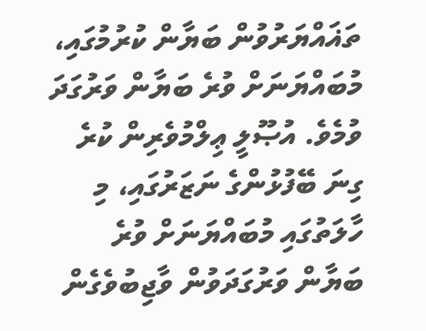ތަޣައްޔަރުވުން ބަޔާން ކުރުމުގައި، މުބައްޔަނަށް ވުރެ ބަޔާން ވަރުގަދަ ވުމެވެ. އުޞޫލީ ޢިލްމުވެރިން ކުރެ ގިނަ ބޭފުޅުންގެ ނަޒަރުގައި، މި ހާލަތުގައި މުބައްޔަނަށް ވުރެ ބަޔާން ވަރުގަދަވުން ވާޖިބުވެގެން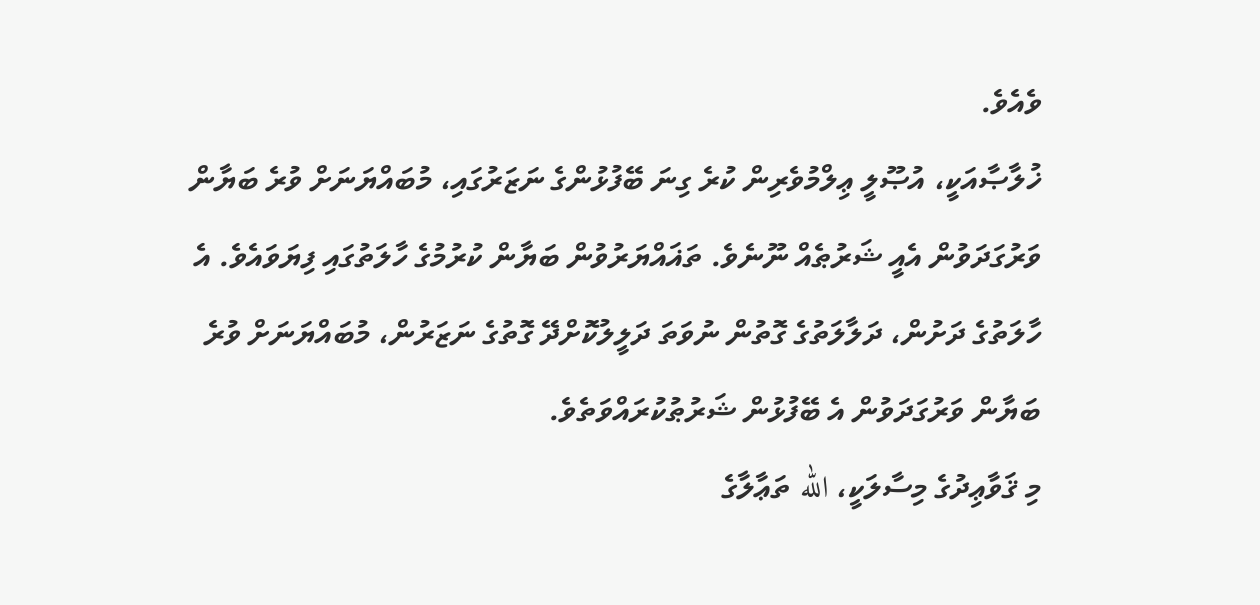ވެއެވެ.
ޚުލާޞާއަކީ، އުޞޫލީ ޢިލްމުވެރިން ކުރެ ގިނަ ބޭފުޅުންގެ ނަޒަރުގައި، މުބައްޔަނަށް ވުރެ ބަޔާން ވަރުގަދަވުން އެއީ ޝަރުޠެއް ނޫނެވެ. ތަޣައްޔަރުވުން ބަޔާން ކުރުމުގެ ހާލަތުގައި ފިޔަވައެވެ. އެ ހާލަތުގެ ދަށުން، ދަލާލަތުގެ ގޮތުން ނުވަތަ ދަލީލުކޮށްދޭ ގޮތުގެ ނަޒަރުން، މުބައްޔަނަށް ވުރެ ބަޔާން ވަރުގަދަވުން އެ ބޭފުޅުން ޝަރުޠުކުރައްވަތެވެ.
މި ޤަވާޢިދުގެ މިސާލަކީ، الله ތަޢާލާގެ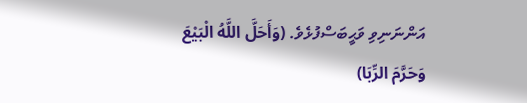އަންނަނިވި ވަޙީބަސްފުޅެވެ. (وَأَحَلَّ اللَّهُ الْبَيْعَ وَحَرَّمَ الرِّبَا)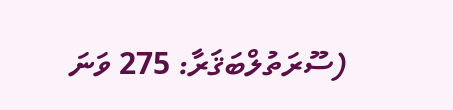(ސޫރަތުލްބަޤަރާ: 275 ވަނަ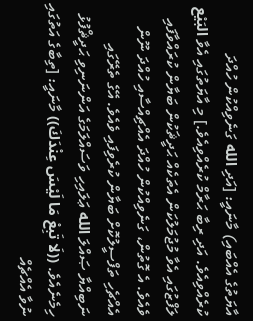އާޔަތުގެ އެއްބައި) މާނައީ: [އަދި الله ގަނެވިއްކުން ހުއްދަ ކުރެއްވިއެވެ. އަދި ރިބާ ޙަރާމް ކުރެއްވިއެވެ.] މި އާޔަތުގައި އެވާ البَيْع ލަފްޒުގައި އެވާ މުޖުމަލުކަން އެތަކެއް ޙަދީޘަކުން ބަޔާން ކުރައްވާފައި ވެއެވެ. އެ ގޮތުން، ގަނެވިއްކުން ހުއްދަ އެއްޗިއްސާއި ހުއްދަ ނޫން އެއްޗެހި ތަފްސީލުކޮށް ބަޔާން ކުރެވިފައި ވެއެވެ. އޭގެ ތެރޭގައި ނަބިއްޔާ ޞައްލަ الله ޢަލައިހި ވަސައްލަމަގެ އަންނަނިވި ޙަދީޘްފުޅު ހިމެނެއެވެ. ((لَا تَبِعْ مَا لَيْسَ عِنْدَكَ)) މާނައީ: [ތިބާގެ އަތުގައި ނުވާ އެއްޗެއް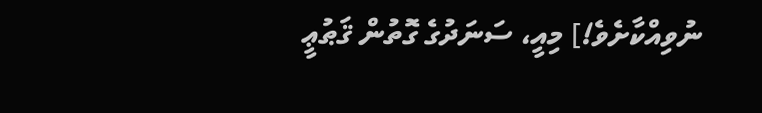ނުވިއްކާށެވެ!] މިއީ، ސަނަދުގެ ގޮތުން ޤަޠުޢީ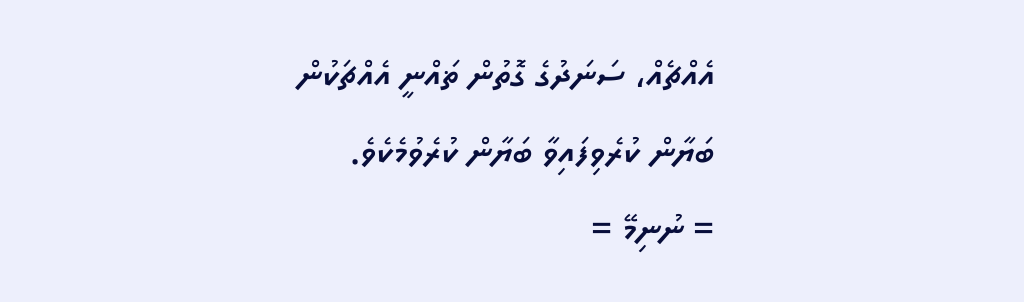އެއްޗެއް، ސަނަދުގެ ގޮތުން ޡައްނީ އެއްޗަކުން ބަޔާން ކުރެވިފައިވާ ބަޔާން ކުރެވުމެކެވެ.
= ނުނިމޭ =